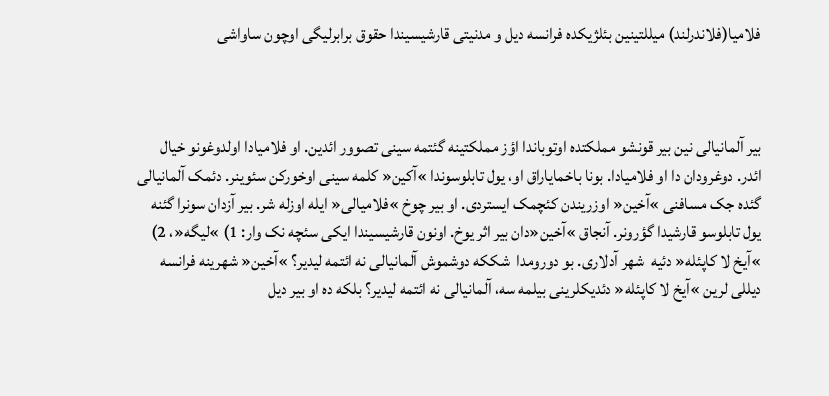فلامیا(فلاندرلند) میللتینین بئلژیکده فرانسه دیل و مدنیتی قارشیسیندا حقوق برابرلیگی اوچون ساواشی



بیر آلمانیالی نین بیر قونشو مملکتده اوتوباندا اؤز مملکتینه گئتمه سینی تصوور ائدین. او فلامیادا اولدوغونو خیال ائدر. دوغرودان دا او فلامیادا. بونا باخمایاراق او، یول تابلوسوندا »آکین« کلمه سینی اوخورکن سئوینر. دئمک آلمانیالی گئده جک مسافنی »آخین« اوزریندن کئچمک ایستردی. او بیر چوخ »فلامیالی« ایله اوزله شر. بیر آزدان سونرا گئنه یول تابلوسو قارشیدا گؤرونر. آنجاق »آخین«دان بیر اثر یوخ. اونون قارشیسیندا ایکی سئچه نک وار: 1) »لیگه«، 2) »آیخ لا کاپئله« دئیه  شهر آدلاری. بو دورومدا  شککه دوشموش آلمانیالی نه ائتمه لیدیر؟ »آخین« شهرینه فرانسه دیللی لرین »آیخ لا کاپئله« دئدیکلرینی بیلمه سه، آلمانیالی نه ائتمه لیدیر؟ بلکه ده او بیر دیل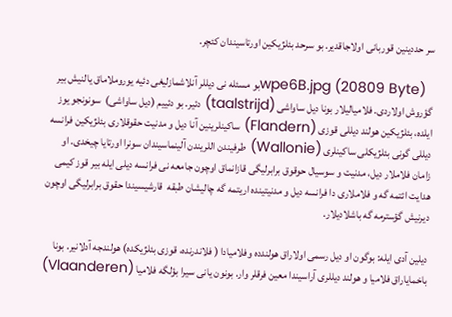سر حددینین قوربانی اولاجاقدیر. بو سرحد بئلژیکین اورتاسیندان کئچر.

  wpe6B.jpg (20809 Byte)بو مسئله نی دیللر آنلاشمازلیغی دئیه یوروملاماق یالنیش بیر گؤروش اولاردی. فلامیالیلار بونا دیل ساواشی (taalstrijd) دئیر. بو دئییم (دیل ساواشی)  سونونجو یوز ایلده، بئلژیکین هولند دیللی قوزی (Flandern) ساکینلرینین آنا دیل و مدنیت حقوقلاری بئلژیکین فرانسه دیللی گونی بئلژیکلی ساکینلری (Wallonie) طرفیندن اللریندن آلینماسیندان سونرا اورتایا چیخدی. او زامان فلاملار دیل، مدنیت و سوسیال حوقوق برابرلیگی قازانماق اوچون جامعه نی فرانسه دیلی ایله بیر قوز کیمی هدایت ائتمه گه و فلاملاری دا فرانسه دیل و مدنیتینده اریتمه گه چالیشان طبقه  قارشیسیندا حقوق برابرلیگی اوچون دیرنیش گؤسترمه گه باشلادیلار.

دیلین آدی ایله: بوگون او دیل رسمی اولاراق هولندده وفلامیادا ( فلاندرنده، قوزی بئلژیکده) هولندجه آدلانیر. بونا باخمایاراق فلامیا و هولند دیللری آراسیندا معین فرقلر وار. بونون یانی سیرا بؤلگه فلامیا (Vlaanderen)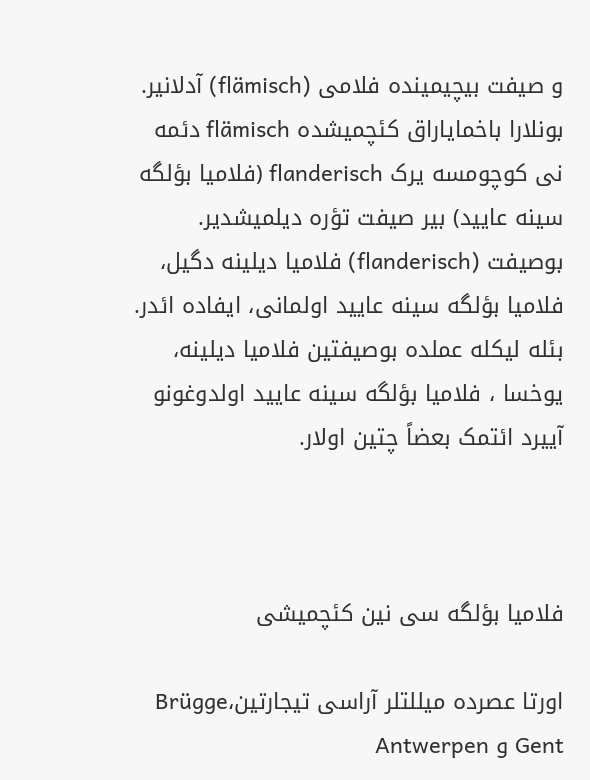و صیفت بیچیمینده فلامی (flämisch) آدلانیر. بونلارا باخمایاراق کئچمیشده flämisch دئمه نی کوچومسه یرک flanderisch (فلامیا بؤلگه سینه عایید) بیر صیفت تؤره دیلمیشدیر. بوصیفت (flanderisch) فلامیا دیلینه دگیل، فلامیا بؤلگه سینه عایید اولمانی، ایفاده ائدر. بئله لیکله عملده بوصیفتین فلامیا دیلینه، یوخسا ، فلامیا بؤلگه سینه عایید اولدوغونو آییرد ائتمک بعضاً چتین اولار.



فلامیا بؤلگه سی نین کئچمیشی

اورتا عصرده میللتلر آراسی تیجارتینBrügge، Gent و Antwerpen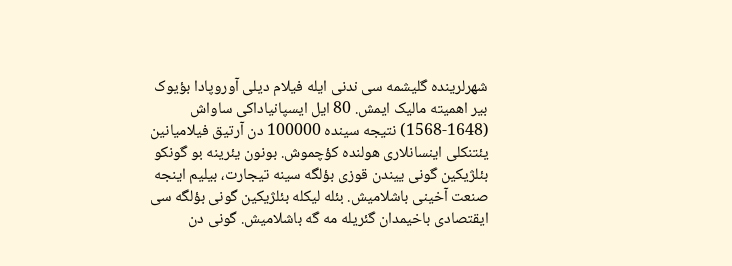شهرلرینده گلیشمه سی ندنی ایله فیلام دیلی آوروپادا بؤیوک بیر اهمیته مالیک ایمش. 80 ایل ایسپانیاداکی ساواش (1648-1568) نتیجه سینده 100000 دن آرتیق فیلامیانین یئتنکلی اینسانلاری هولنده کؤچموش. بونون یئرینه بو گونکو بئلژیکین گونی ییندن قوزی بؤلگه سینه تیجارت، بیلیم اینجه صنعت آخینی باشلامیش. بئله لیکله بئلژیکین گونی بؤلگه سی ایقتصادی باخیمدان گئریله مه گه باشلامیش. گونی دن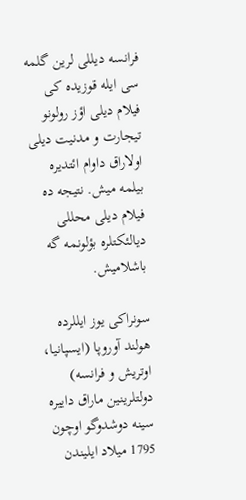فرانسه دیللی لرین گلمه سی ایله قوزیده کی فیلام دیلی اؤز رولونو تیجارت و مدنیت دیلی اولاراق داوام ائتدیره بیلمه میش. نتیجه ده فیلام دیلی محللی دیالئکتلره بؤلونمه گه باشلامیش.

سونراکی یوز ایللرده هولند آوروپا (ایسپانیا، اوتریش و فرانسه) دولتلرینین ماراق داییره سینه دوشدوگو اوچون 1795 میلاد ایلیندن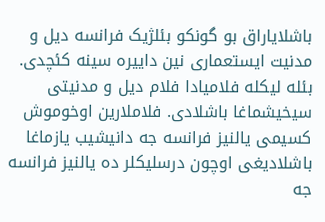باشلایاراق بو گونکو بئلژیک فرانسه دیل و مدنیت ایستعماری نین داییره سینه کئچدی. بئله لیکله فلامیادا فلام دیل و مدنیتی سیخیشماغا باشلادی. فلاملارین اوخوموش کسیمی یالنیز فرانسه جه دانیشیب یازماغا باشلادیغی اوچون درسلیکلر ده یالنیز فرانسه جه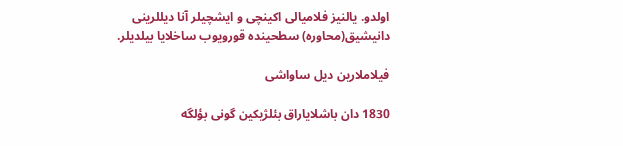اولدو. یالنیز فلامیالی اکینچی و ایشچیلر آنا دیللرینی دانیشیق(محاوره) سطحینده قورویوب ساخلایا بیلدیلر.

فیلاملارین دیل ساواشی

1830 دان باشلایاراق بئلژیکین گونی بؤلگه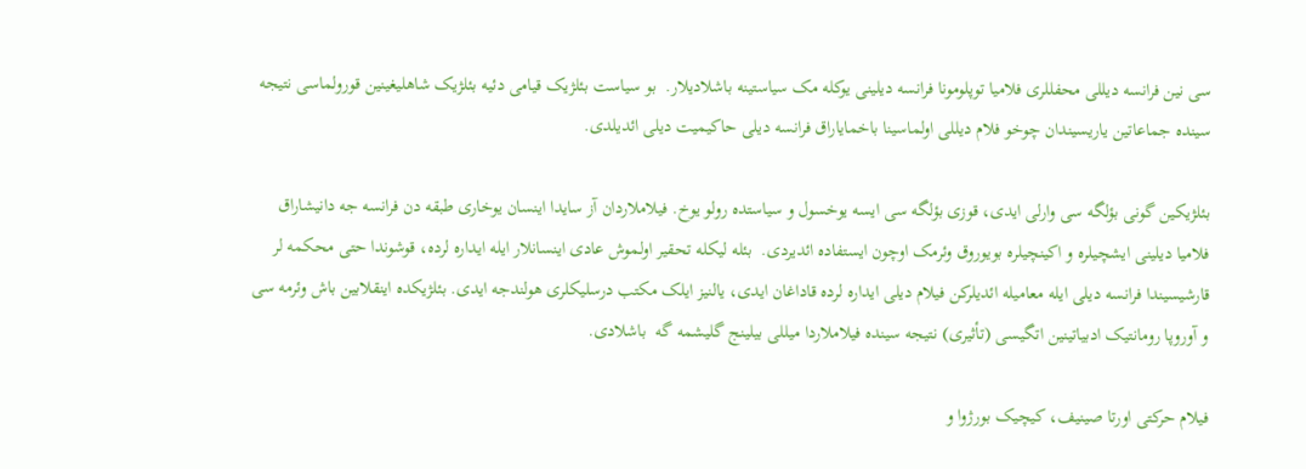سی نین فرانسه دیللی محفللری فلامیا توپلومونا فرانسه دیلینی یوکله مک سیاستینه باشلادیلار.  بو سیاست بئلژیک قیامی دئیه بئلژیک شاهلیغینین قورولماسی نتیجه سینده جماعاتین یاریسیندان چوخو فلام دیللی اولماسینا باخمایاراق فرانسه دیلی حاکیمیت دیلی ائدیلدی.

بئلژیکین گونی بؤلگه سی وارلی ایدی، قوزی بؤلگه سی ایسه یوخسول و سیاستده رولو یوخ. فیلاملاردان آز سایدا اینسان یوخاری طبقه دن فرانسه جه دانیشاراق فلامیا دیلینی ایشچیلره و اکینچیلره بویوروق وئرمک اوچون ایستفاده ائدیردی.  بئله لیکله تحقیر اولموش عادی اینسانلار ایله ایداره لرده، قوشوندا حتی محکمه لر قارشیسیندا فرانسه دیلی ایله معامیله ائدیلرکن فیلام دیلی ایداره لرده قاداغان ایدی، یالنیز ایلک مکتب درسلیکلری هولندجه ایدی. بئلژیکده اینقلابین باش وئرمه سی و آوروپا رومانتیک ادبیاتینین اتگیسی (تأثیری) نتیجه سینده فیلاملاردا میللی بیلینج گلیشمه گه  باشلادی.

فیلام حرکتی اورتا صینیف، کیچیک بورژوا و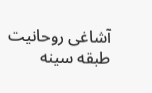آشاغی روحانیت طبقه سینه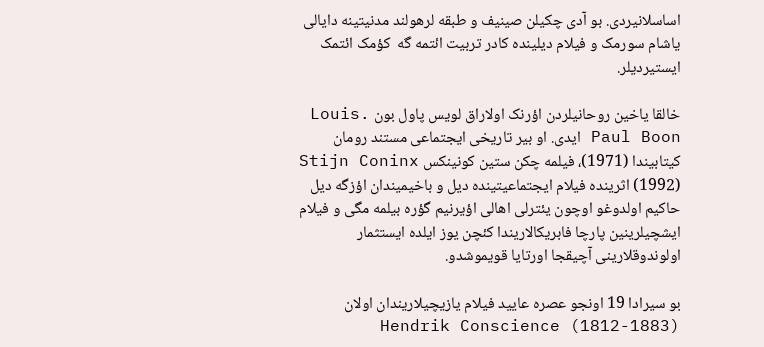اساسلانیردی. بو آدی چکیلن صینیف و طبقه لرهولند مدنیتینه دایالی یاشام سورمک و فیلام دیلینده کادر تربیت ائتمه گه  کؤمک ائتمک ایستیردیلر.

خالقا یاخین روحانیلردن اؤرنک اولاراق لویس پاول بون .Louis Paul Boon ایدی. او بیر تاریخی ایجتماعی مستند رومان کیتابیندا (1971)، فیلمه چکن ستین کونینکس Stijn Coninx (1992) اثرینده فیلام ایجتماعیتینده دیل و باخیمیندان اؤزگه دیل حاکیم اولدوغو اوچون یئترلی اهالی اؤیرنیم گؤره بیلمه مگی و فیلام ایشچیلرینین پارچا فابریکالاریندا کئچن یوز ایلده ایستثمار اولوندوقلارینی آچیقجا اورتایا قویموشدو.

بو سیرادا 19 اونجو عصره عایید فیلام یازیچیلاریندان اولان Hendrik Conscience (1812-1883)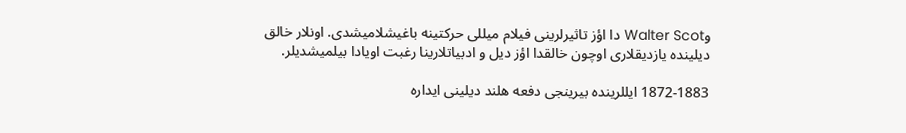وWalter Scot دا اؤز تاثیرلرینی فیلام میللی حرکتینه باغیشلامیشدی. اونلار خالق دیلینده یازدیقلاری اوچون خالقدا اؤز دیل و ادبیاتلارینا رغبت اویادا بیلمیشدیلر.

1872-1883 ایللرینده بیرینجی دفعه هلند دیلینی ایداره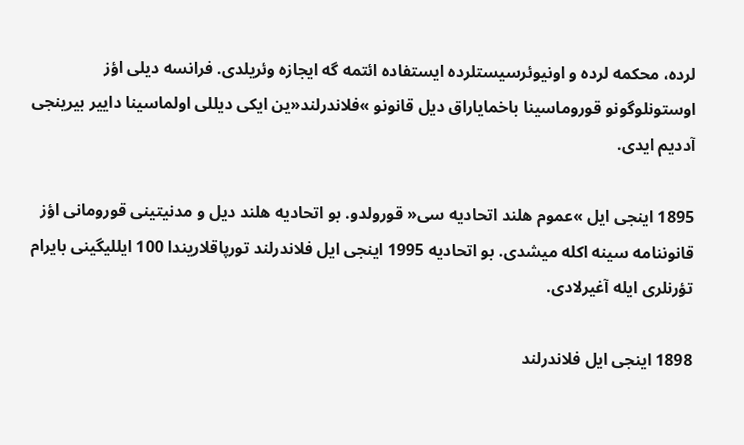لرده، محکمه لرده و اونیوئرسیستلرده ایستفاده ائتمه گه ایجازه وئریلدی. فرانسه دیلی اؤز اوستونلوگونو قوروماسینا باخمایاراق دیل قانونو »فلاندرلند«ین ایکی دیللی اولماسینا داییر بیرینجی آددیم ایدی.

1895 اینجی ایل »عموم هلند اتحادیه سی« قورولدو. بو اتحادیه هلند دیل و مدنیتینی قورومانی اؤز قانوننامه سینه اکله میشدی. بو اتحادیه 1995 اینجی ایل فلاندرلند تورپاقلاریندا 100 ایللیگینی بایرام تؤرنلری ایله آغیرلادی.

1898 اینجی ایل فلاندرلند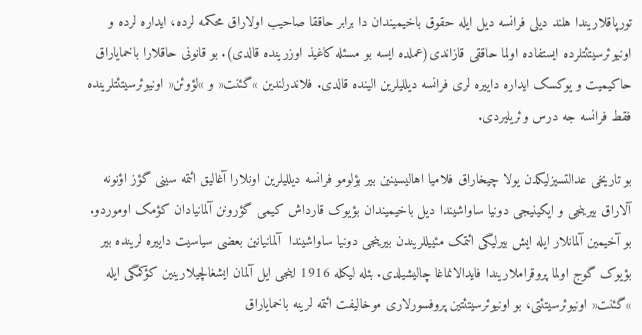تورپاقلاریندا هلند دیلی فرانسه دیل ایله حقوق باخیمیندان دا برابر حاققا صاحیب اولاراق محکمه لرده، ایداره لرده و اونیوئرسیتئتلرده ایستفاده اولما حاققی قازاندی(عملده ایسه بو مسئله کاغیذ اوزرینده قالدی). بو قانونی حاقلارا باخمایاراق حاکیمیت و یوکسک ایداره داییره لری فرانسه دیللیلرین الینده قالدی. فلاندرلندین »گئنت« و »لؤوئن« اونیوئرسیتئتلرینده فقط فرانسه جه درس وئریلیردی.

بو تاریخی عدالتسیزلیکدن یولا چیخاراق فلامیا اهالیسینین بیر بؤلومو فرانسه دیللیلرین اونلارا آغالیق ائتمه سینی گؤز اؤنونه آلاراق بیرینجی و ایکینیجی دونیا ساواشیندا دیل باخیمیندان بؤیوک قارداش کیمی گؤرونن آلمانیادان کؤمک اوموردو. بو آخیمین آلمانلار ایله ایش بیرلیگی ائتمک مئییللریندن بیرینجی دونیا ساواشیندا  آلمانیانین بعضی سیاسیت داییره لرینده بیر بؤیوک گوج اولما پروقراملاریندا فایدالانماغا چالیشیلدی. بئله لیکله 1916 اینجی ایل آلمان ایشغالچیلارینین کؤکمگی ایله »گئنت« اونیوئرسیتئتی، بو اونیوئرسیتئتین پروفسورلاری موخالیفت ائتمه لرینه باخمایاراق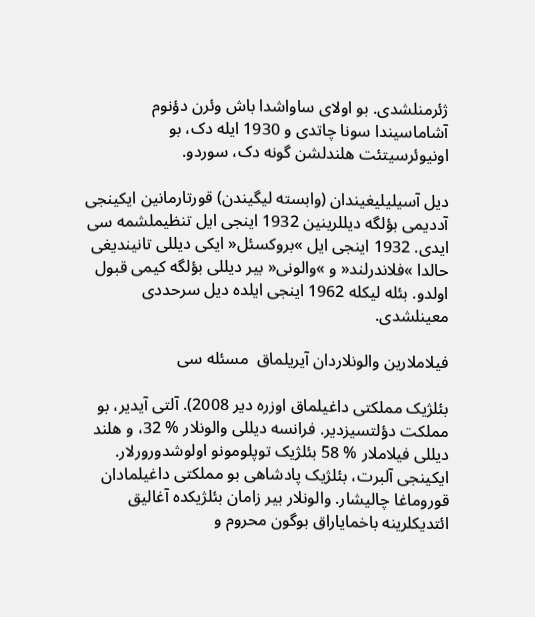ژئرمنلشدی. بو اولای ساواشدا باش وئرن دؤنوم آشاماسیندا سونا چاتدی و 1930 ایله دک، بو اونیوئرسیتئت هلندلشن گونه دک، سوردو.

دیل آسیلیلیغیندان (وابسته لیگیندن) قورتارمانین ایکینجی آددیمی بؤلگه دیللرینین 1932 اینجی ایل تنظیملشمه سی ایدی. 1932 اینجی ایل »بروکسئل« ایکی دیللی تانیندیغی حالدا »فلاندرلند« و »والونی« بیر دیللی بؤلگه کیمی قبول اولدو. بئله لیکله 1962 اینجی ایلده دیل سرحددی معینلشدی.

فیلاملارین والونلاردان آیریلماق  مسئله سی

بئلژیک مملکتی داغیلماق اوزره دیر 2008). آلتی آیدیر، بو مملکت دؤلتسیزدیر. فرانسه دیللی والونلار % 32، و هلند دیللی فیلاملار % 58 بئلژیک توپلومونو اولوشدورورلار. ایکینجی آلبرت، بئلژیک پادشاهی بو مملکتی داغیلمادان قوروماغا چالیشار. والونلار بیر زامان بئلژیکده آغالیق ائتدیکلرینه باخمایاراق بوگون محروم و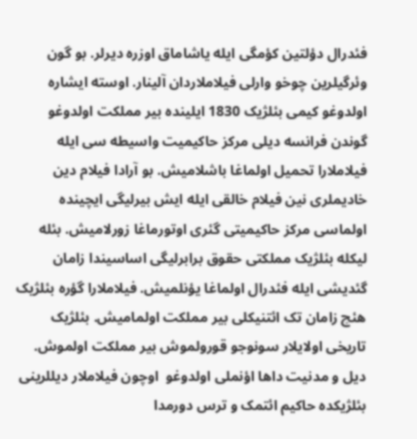فئدرال دؤلتین کؤمگی ایله یاشاماق اوزره دیرلر. بو گون وئرگیلرین چوخو وارلی فیلاملاردان آلینار. اوسته ایشاره اولدوغو کیمی بئلژیک 1830 ایلینده بیر مملکت اولدوغو گوندن فرانسه دیلی مرکز حاکیمیت واسیطه سی ایله فیلاملارا تحمیل اولماغا باشلامیش. بو آرادا فیلام دین خادیملری نین فیلام خالقی ایله ایش بیرلیگی ایچینده اولماسی مرکز حاکیمیتی گئری اوتورماغا زورلامیش. بئله لیکله بئلژیک مملکتی حقوق برابرلیگی اساسیندا زامان گئدیشی ایله فئدرال اولماغا یؤنلمیش. فیلاملارا گؤره بئلژیک هئچ زامان تک ائتنیکلی بیر مملکت اولمامیش. بئلژیک تاریخی اولایلار سونوجو قورولموش بیر مملکت اولموش. دیل و مدنیت داها اؤنملی اولدوغو  اوچون فیلاملار دیللرینی بئلژیکده حاکیم ائتمک و ترس دورمدا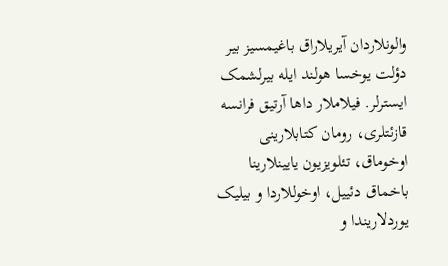والونلاردان آیریلاراق باغیمسیز بیر دؤلت یوخسا هولند ایله بیرلشمک ایسترلر. فیلاملار داها آرتیق فرانسه قازئتلری، رومان کتابلارینی اوخوماق، تئلویزیون یایینلارینا باخماق دئییل، اوخوللاردا و بیلیک یوردلاریندا و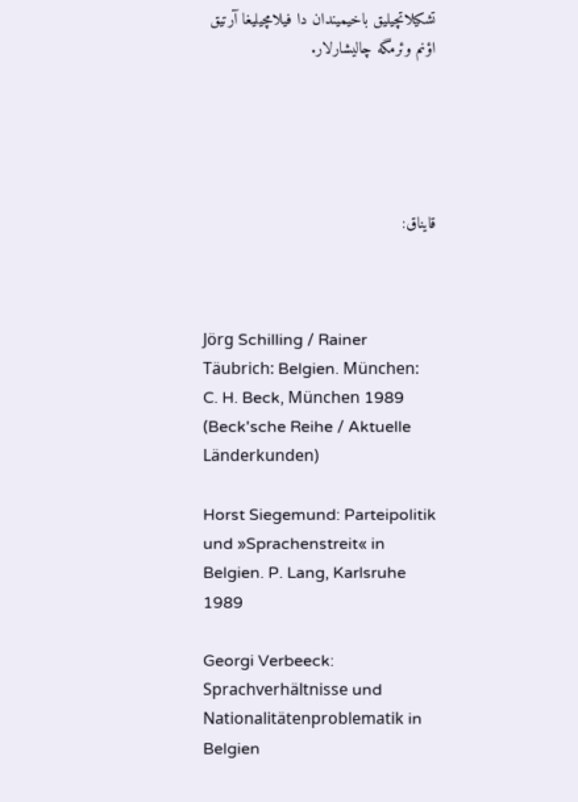تشکیلاتچیلیق باخیمیندان دا فیلامچیلیغا آرتیق اؤنم وئرمگه چالیشارلار.





قایناق:



Jörg Schilling / Rainer Täubrich: Belgien. München: C. H. Beck, München 1989 (Beck'sche Reihe / Aktuelle Länderkunden)

Horst Siegemund: Parteipolitik und »Sprachenstreit« in Belgien. P. Lang, Karlsruhe 1989

Georgi Verbeeck: Sprachverhältnisse und Nationalitätenproblematik in Belgien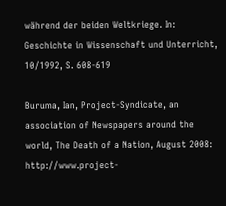während der beiden Weltkriege. In: Geschichte in Wissenschaft und Unterricht, 10/1992, S. 608-619

Buruma, Ian, Project-Syndicate, an association of Newspapers around the world, The Death of a Nation, August 2008: http://www.project-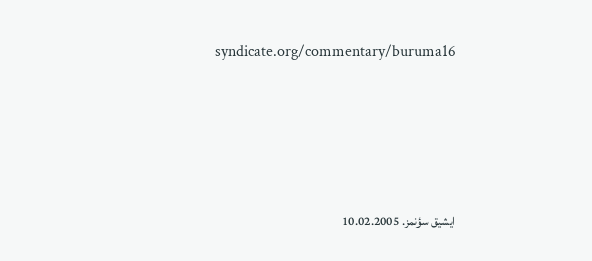syndicate.org/commentary/buruma16







ایشیق سؤنمز. 10.02.2005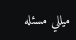ميللي مسئله